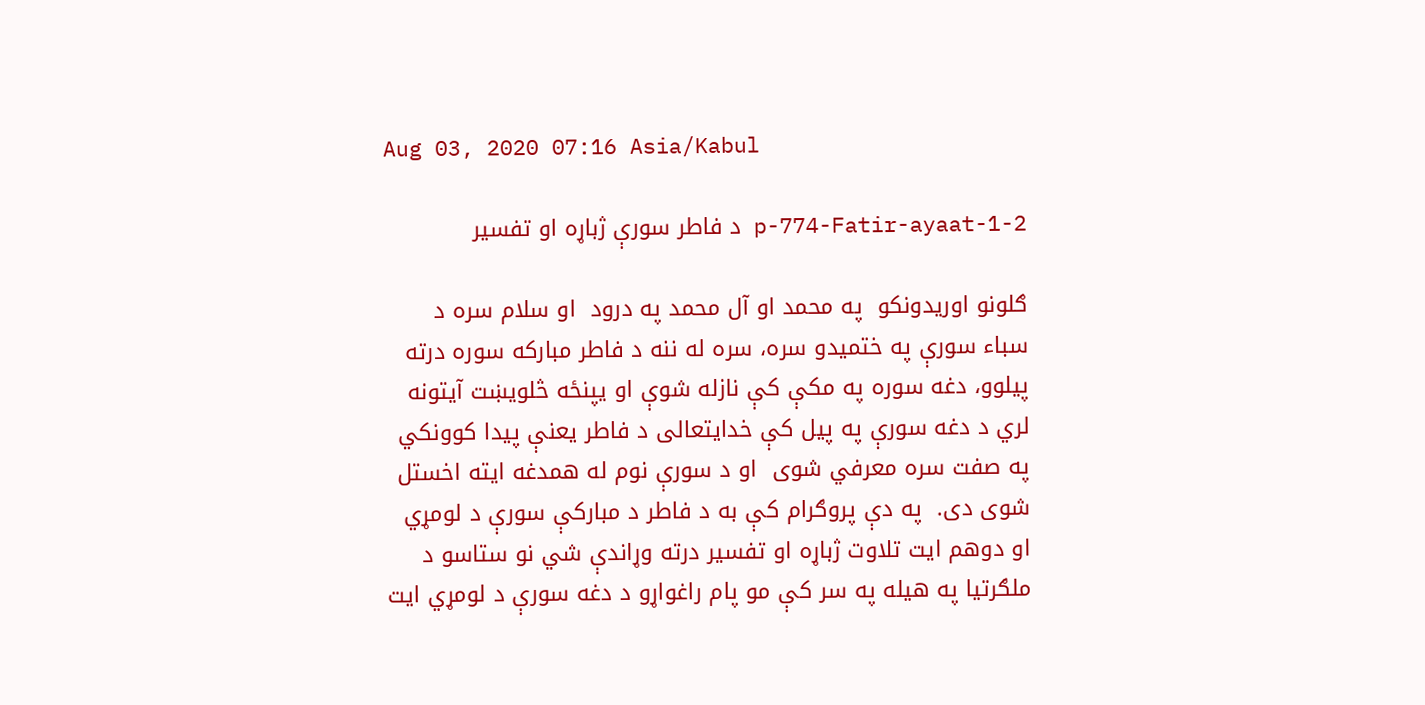Aug 03, 2020 07:16 Asia/Kabul

p-774-Fatir-ayaat-1-2 د فاطر سورې ژباړه او تفسیر

ګلونو اوریدونکو  په محمد او آل محمد په درود  او سلام سره د سباء سورې په ختمیدو سره، سره له ننه د فاطر مبارکه سوره درته پیلوو، دغه سوره په مکې کې نازله شوې او يپنځه څلویښت آیتونه لري د دغه سورې په پیل کې خدایتعالی د فاطر یعنې پیدا کوونکي په صفت سره معرفي شوی  او د سورې نوم له همدغه ایته اخستل شوی دی.  په دې پروګرام کې به د فاطر د مبارکې سورې د لومړي او دوهم ایت تلاوت ژباړه او تفسیر درته وړاندې شي نو ستاسو د ملګرتیا په هیله په سر کې مو پام راغواړو د دغه سورې د لومړي ایت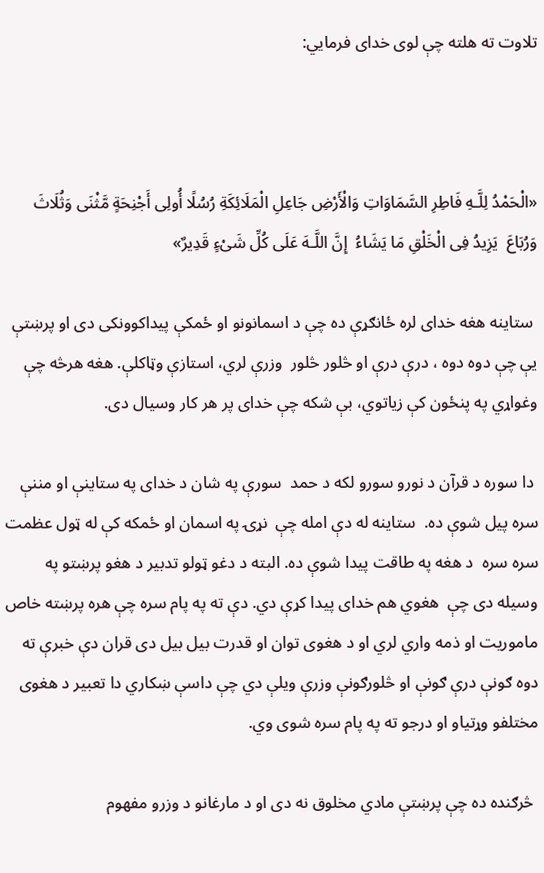تلاوت ته هلته چې لوی خدای فرمایي:



«الْحَمْدُ لِلَّـهِ فَاطِرِ السَّمَاوَاتِ وَالْأَرْضِ جَاعِلِ الْمَلَائِکَةِ رُسُلًا أُولِی أَجْنِحَةٍ مَّثْنَى وَثُلَاثَ وَرُبَاعَ  یَزِیدُ فِی الْخَلْقِ مَا یَشَاءُ  إِنَّ اللَّـهَ عَلَى کُلِّ شَیْءٍ قَدِیرٌ»

 ستاینه هغه خدای لره ځانګړې ده چې د اسمانونو او ځمکې پیداکوونکی دی او پرښتې یې چې دوه دوه ، درې درې او څلور څلور  وزرې لري، استازې وټاکلې. هغه هرڅه چې وغواړي په پنځون کې زیاتوي، بې شکه چې خدای پر هر کار وسیال دی.

 دا سوره د قرآن د نورو سورو لکه د حمد  سورې په شان د خدای په ستاینې او مننې سره پیل شوې ده.  ستاینه له دې امله چې  نړۍ په اسمان او ځمکه کې له ټول عظمت سره سره  د هغه په طاقت پیدا شوې ده. البته د دغو ټولو تدبیر د هغو پرښتو په وسیله دی چې  هغوي هم خدای پیدا کړې دي. دې ته په پام سره چې هره پرښته خاص ماموریت او ذمه واري لري او د هغوی توان او قدرت بیل بیل دی قران دې خبرې ته دوه ګونې درې ګونې او څلورګونې وزرې ویلې دي چې داسې ښکاري دا تعبیر د هغوی مختلفو وړتیاو او درجو ته په پام سره شوی وي.

 څرګنده ده چې پرښتې مادي مخلوق نه دی او د مارغانو د وزرو مفهوم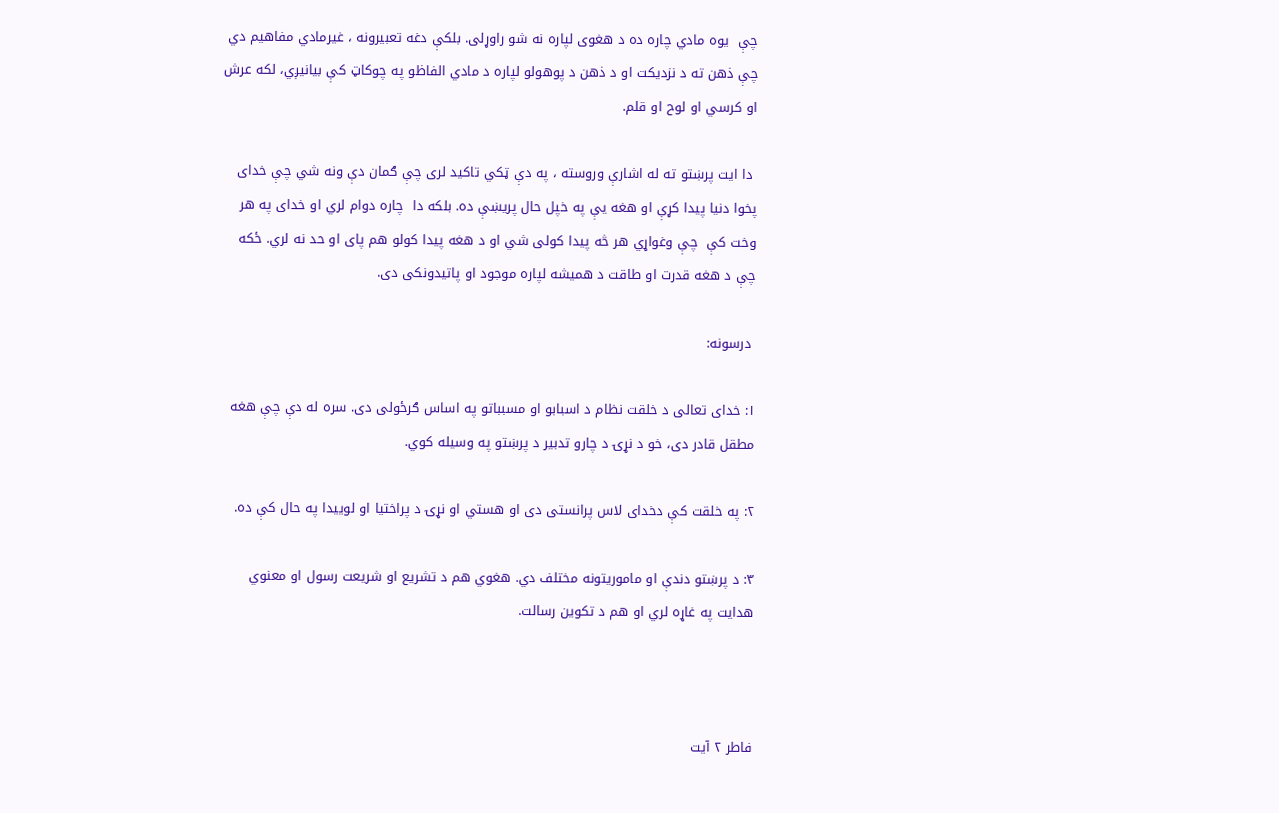چې  یوه مادي چاره ده د هغوی لپاره نه شو راوړلی. بلکې دغه تعبیرونه ، غیرمادي مفاهیم دي چې ذهن ته د نزدیکت او د ذهن د پوهولو لپاره د مادي الفاظو په چوکاټ کې بیانیږي، لکه عرش او کرسي او لوح او قلم.

 دا ایت پرښتو ته له اشارې وروسته ، په دې ټکي تاکید لری چې ګمان دې ونه شي چې خدای پخوا دنیا پیدا کړې او هغه يې په خپل حال پریښې ده. بلکه دا  چاره دوام لري او خدای په هر وخت کې  چې وغواړي هر څه پيدا کولی شي او د هغه پيدا کولو هم پای او حد نه لري. ځکه چې د هغه قدرت او طاقت د همیشه لپاره موجود او پاتیدونکی دی.

 درسونه:

۱: خدای تعالی د خلقت نظام د اسبابو او مسبباتو په اساس ګرځولی دی. سره له دې چې هغه مطقل قادر دی، خو د نړۍ د چارو تدبیر د پرښتو په وسیله کوي.

۲: په خلقت کې دخدای لاس پرانستی دی او هستي او نړۍ د پراختیا او لوییدا په حال کې ده.

۳: د پرښتو دندې او ماموریتونه مختلف دي. هغوي هم د تشریع او شریعت رسول او معنوي هدایت په غاړه لري او هم د تکوین رسالت.



فاطر ۲ آیت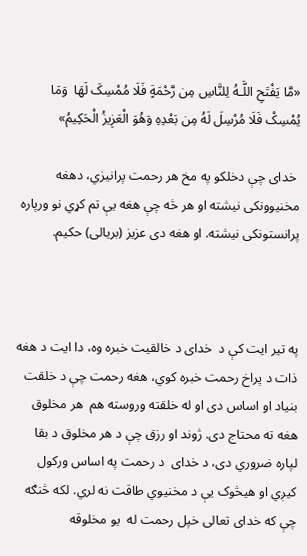«مَّا یَفْتَحِ اللَّـهُ لِلنَّاسِ مِن رَّحْمَةٍ فَلَا مُمْسِکَ لَهَا  وَمَا یُمْسِکْ فَلَا مُرْسِلَ لَهُ مِن بَعْدِهِ وَهُوَ الْعَزِیزُ الْحَکِیمُ»

 خدای چې دخلکو په مخ هر رحمت پرانیزي، دهغه مخنیوونکی نیشته او هر څه چې هغه یې تم کړي نو ورپاره پرانستونکی نیشته. او هغه دی عزیز (بریالی) حکیم.



په تیر ایت کې د  خدای د خالقیت خبره وه، دا ایت د هغه ذات د پراخ رحمت خبره کوي، هغه رحمت چې د خلقت بنیاد او اساس دی او له خلقته وروسته هم  هر مخلوق هغه ته محتاج دی. ژوند او رزق چې د هر مخلوق د بقا لپاره ضروري دی، د خدای  د رحمت په اساس ورکول کیږي او هیڅوک یې د مخنیوي طاقت نه لري. لکه څنګه چې که خدای تعالی خپل رحمت له  یو مخلوقه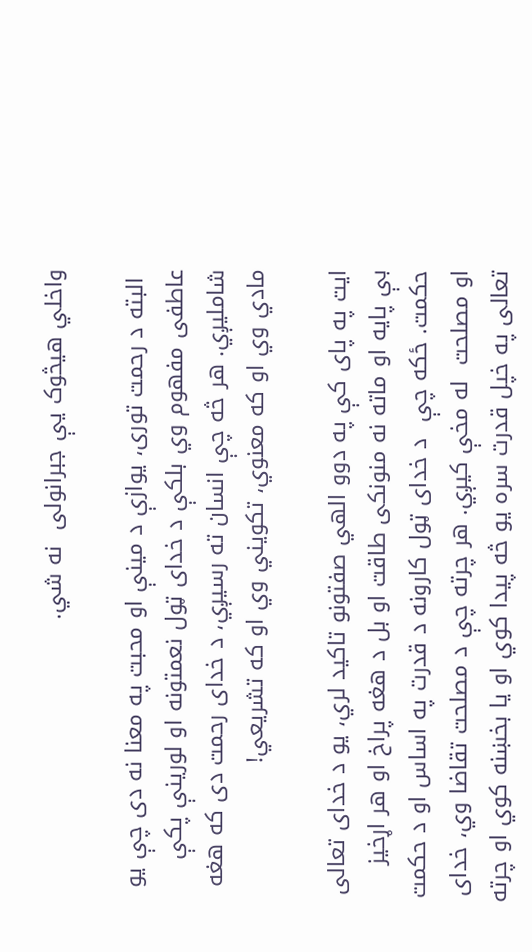واخلي هیڅوک یې جبرانولی  نه شي.

 البته د رحمت توری، یوازې د مینې او محبت په معنا نه دی چې یو عاطفی مفهوم وي بلکې د خدای ټول نعمتونه او لورینې پکې شاملیږي. هر څه چې انسان ته رسیږي، د خدای رحمت دی که هغه مادي وي او که معنوي، تکویني وي او که تشریعي!

ایت په پای کې په دوو الهي صفتونو تاکید لري، یو د خدای تعالی بې پایه او ماته نه منونکی طاقت او بل د هغه پراخ او هر اړخیز حکمت. ځکه چې  د خدای ټول کارونه د قدرت په اساس او د حکمت او مصلحت  له مخې کیږي. هر چرته چې د مصلحت تقاضا وي، خدای تعالی په خپل قدرت سره یو څه پیدا کوي او یا بخښنه کوي او چرته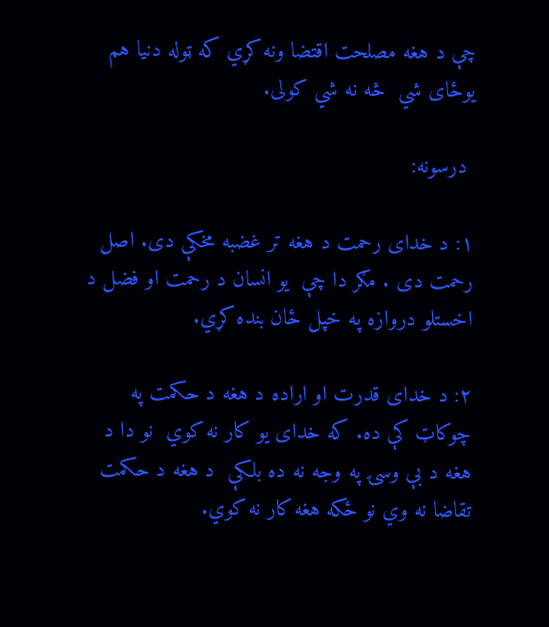چې د هغه مصلحت اقتضا ونه کړي که ټوله دنیا هم یوځای شي  څه نه شي کولی.

 درسونه:

۱: د خدای رحمت د هغه تر غضبه مخکې دی. اصل رحمت دی . مګر دا چې  یو انسان د رحمت او فضل د اخستلو دروازه په خپل ځان بنده کړي.

۲: د خدای قدرت او اراده د هغه د حکمت په چوکاټ کې ده. که خدای یو کار نه کوي  نو دا د هغه د بې وسۍ په وجه نه ده بلکې  د هغه د حکمت تقاضا نه وي نو ځکه هغه کار نه کوي.